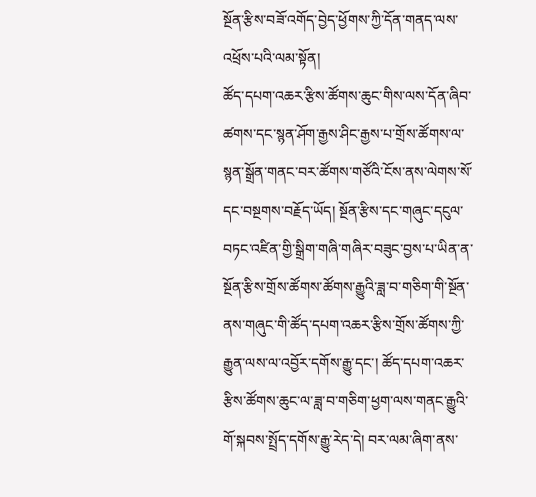སྔོན་རྩིས་བཟོ་འགོད་བྱེད་ཕྱོགས་ཀྱི་དོན་གནད་ལས་འཕྲོས་པའི་ལམ་སྟོན།
ཚོད་དཔག་འཆར་རྩིས་ཚོགས་ཆུང་གིས་ལས་དོན་ཞིབ་ཚགས་དང་སྙན་ཤོག་རྒྱས་ཤིང་རྒྱས་པ་གྲོས་ཚོགས་ལ་སྙན་སྒྲོན་གནང་བར་ཚོགས་གཙོའི་ངོས་ནས་ལེགས་སོ་དང་བསྔགས་བརྗོད་ཡོད། སྔོན་རྩིས་དང་གཞུང་དངུལ་བཏང་འཛིན་གྱི་སྒྲིག་གཞི་གཞིར་བཟུང་བྱས་པ་ཡིན་ན་སྔོན་རྩིས་གྲོས་ཚོགས་ཚོགས་རྒྱུའི་ཟླ་བ་གཅིག་གི་སྔོན་ནས་གཞུང་གི་ཚོད་དཔག་འཆར་རྩིས་གྲོས་ཚོགས་ཀྱི་རྒྱུན་ལས་ལ་འབྱོར་དགོས་རྒྱུ་དང་། ཚོད་དཔག་འཆར་རྩིས་ཚོགས་ཆུང་ལ་ཟླ་བ་གཅིག་ཕྱག་ལས་གནང་རྒྱུའི་གོ་སྐབས་སྤྲོད་དགོས་རྒྱུ་རེད་དེ། བར་ལམ་ཞིག་ནས་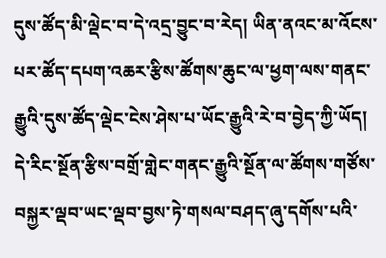དུས་ཚོད་མི་ལྡེང་བ་དེ་འདྲ་བྱུང་བ་རེད། ཡིན་ནའང་མ་འོངས་པར་ཚོད་དཔག་འཆར་རྩིས་ཚོགས་ཆུང་ལ་ཕྱག་ལས་གནང་རྒྱུའི་དུས་ཚོད་ལྡེང་ངེས་ཤེས་པ་ཡོང་རྒྱུའི་རེ་བ་བྱེད་ཀྱི་ཡོད། དེ་རིང་སྔོན་རྩིས་བགྲོ་གླེང་གནང་རྒྱུའི་སྔོན་ལ་ཚོགས་གཙོས་བསྐྱར་ལྡབ་ཡང་ལྡབ་བྱས་ཏེ་གསལ་བཤད་ཞུ་དགོས་པའི་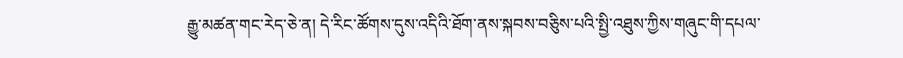རྒྱུ་མཚན་གང་རེད་ཅེ་ན། དེ་རིང་ཚོགས་དུས་འདིའི་ཐོག་ནས་སྐབས་བཅིུས་པའི་སྤྱི་འཐུས་ཀྱིས་གཞུང་གི་དཔལ་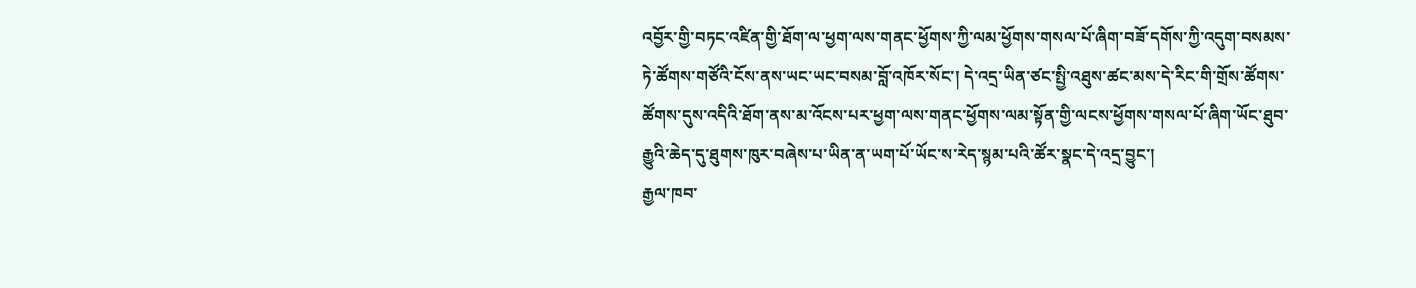འབྱོར་གྱི་བཏང་འཛིན་གྱི་ཐོག་ལ་ཕྱག་ལས་གནང་ཕྱོགས་ཀྱི་ལམ་ཕྱོགས་གསལ་པོ་ཞིག་བཟོ་དགོས་ཀྱི་འདུག་བསམས་ཏེ་ཚོགས་གཙོའི་ངོས་ནས་ཡང་ཡང་བསམ་བློ་འཁོར་སོང་། དེ་འདྲ་ཡིན་ཙང་སྤྱི་འཐུས་ཚང་མས་དེ་རིང་གི་གྲོས་ཚོགས་ཚོགས་དུས་འདིའི་ཐོག་ནས་མ་འོངས་པར་ཕྱག་ལས་གནང་ཕྱོགས་ལམ་སྟོན་གྱི་ལངས་ཕྱོགས་གསལ་པོ་ཞིག་ཡོང་ཐུབ་རྒྱུའི་ཆེད་དུ་ཐུགས་ཁུར་བཞེས་པ་ཡིན་ན་ཡག་པོ་ཡོང་ས་རེད་སྙམ་པའི་ཚོར་སྣང་དེ་འདྲ་བྱུང་།
རྒྱལ་ཁབ་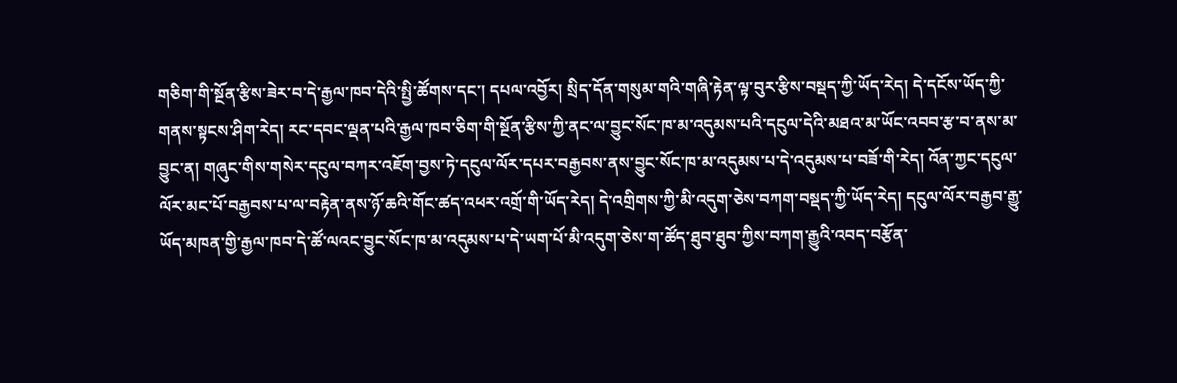གཅིག་གི་སྔོན་རྩིས་ཟེར་བ་དེ་རྒྱལ་ཁབ་དེའི་སྤྱི་ཚོགས་དང་། དཔལ་འབྱོར། སྲིད་དོན་གསུམ་གའི་གཞི་རྟེན་ལྟ་བུར་རྩིས་བསྡད་ཀྱི་ཡོད་རེད། དེ་དངོས་ཡོད་ཀྱི་གནས་སྟངས་ཤིག་རེད། རང་དབང་ལྡན་པའི་རྒྱལ་ཁབ་ཅིག་གི་སྔོན་རྩིས་ཀྱི་ནང་ལ་བྱུང་སོང་ཁ་མ་འདུམས་པའི་དངུལ་དེའི་མཐའ་མ་ཡོང་འབབ་རྩ་བ་ནས་མ་བྱུང་ན། གཞུང་གིས་གསེར་དངུལ་བཀར་འཇོག་བྱས་ཏེ་དངུལ་ལོར་དཔར་བརྒྱབས་ནས་བྱུང་སོང་ཁ་མ་འདུམས་པ་དེ་འདུམས་པ་བཟོ་གི་རེད། འོན་ཀྱང་དངུལ་ལོར་མང་པོ་བརྒྱབས་པ་ལ་བརྟེན་ནས་ཉོ་ཆའི་གོང་ཚད་འཕར་འགྲོ་གི་ཡོད་རེད། དེ་འགྲིགས་ཀྱི་མི་འདུག་ཅེས་བཀག་བསྡད་ཀྱི་ཡོད་རེད། དངུལ་ལོར་བརྒྱབ་རྒྱུ་ཡོད་མཁན་གྱི་རྒྱལ་ཁབ་དེ་ཚོ་ལའང་བྱུང་སོང་ཁ་མ་འདུམས་པ་དེ་ཡག་པོ་མི་འདུག་ཅེས་ག་ཚོད་ཐུབ་ཐུབ་ཀྱིས་བཀག་རྒྱུའི་འབད་བརྩོན་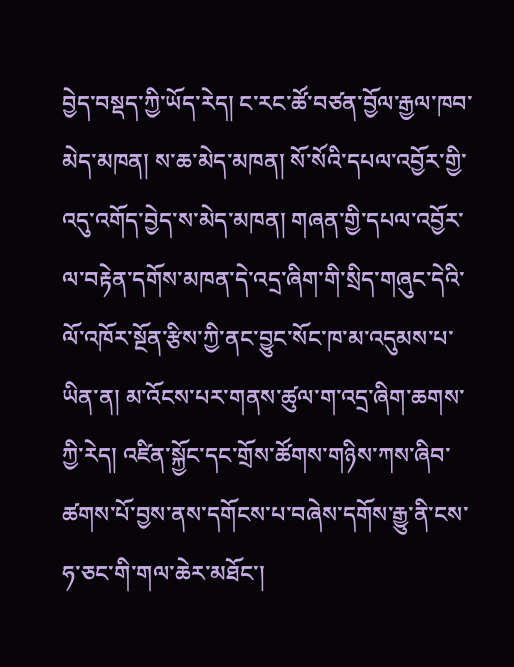བྱེད་བསྡད་ཀྱི་ཡོད་རེད། ང་རང་ཚོ་བཙན་བྱོལ་རྒྱལ་ཁབ་མེད་མཁན། ས་ཆ་མེད་མཁན། སོ་སོའི་དཔལ་འབྱོར་གྱི་འདུ་འགོད་བྱེད་ས་མེད་མཁན། གཞན་གྱི་དཔལ་འབྱོར་ལ་བརྟེན་དགོས་མཁན་དེ་འདྲ་ཞིག་གི་སྲིད་གཞུང་དེའི་ལོ་འཁོར་སྔོན་རྩིས་ཀྱི་ནང་བྱུང་སོང་ཁ་མ་འདུམས་པ་ཡིན་ན། མ་འོངས་པར་གནས་ཚུལ་ག་འདྲ་ཞིག་ཆགས་ཀྱི་རེད། འཛིན་སྐྱོང་དང་གྲོས་ཚོགས་གཉིས་ཀས་ཞིབ་ཚགས་པོ་བྱས་ནས་དགོངས་པ་བཞེས་དགོས་རྒྱུ་ནི་ངས་ཧ་ཅང་གི་གལ་ཆེར་མཐོང་།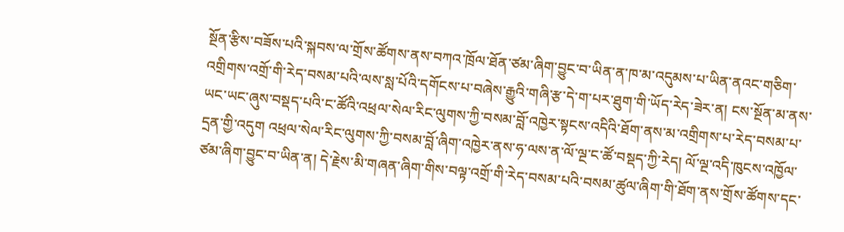སྔོན་རྩིས་བཟོས་པའི་སྐབས་ལ་གྲོས་ཚོགས་ནས་བཀའ་ཁྲོལ་ཐོན་ཙམ་ཞིག་བྱུང་བ་ཡིན་ན་ཁ་མ་འདུམས་པ་ཡིན་ནའང་གཅིག་འགྲིགས་འགྲོ་གི་རེད་བསམ་པའི་ལས་སླ་པོའི་དགོངས་པ་བཞེས་རྒྱུའི་གཞི་རྩ་དེ་ག་པར་ཐུག་གི་ཡོད་རེད་ཟེར་ན། ངས་སྔོན་མ་ནས་ཡང་ཡང་ཞུས་བསྡད་པའི་ང་ཚོའི་འཕྲལ་སེལ་རིང་ལུགས་ཀྱི་བསམ་བློ་འཁྱེར་སྟངས་འདིའི་ཐོག་ནས་མ་འགྲིགས་པ་རེད་བསམ་པ་དྲན་གྱི་འདུག འཕྲལ་སེལ་རིང་ལུགས་ཀྱི་བསམ་བློ་ཞིག་འཁྱེར་ནས་ཧ་ལས་ན་ལོ་ལྔ་ང་ཚོ་བསྡད་ཀྱི་རེད། ལོ་ལྔ་འདི་ཁུངས་འཁྱོལ་ཙམ་ཞིག་བྱུང་བ་ཡིན་ན། དེ་རྗེས་མི་གཞན་ཞིག་གིས་བལྟ་འགྲོ་གི་རེད་བསམ་པའི་བསམ་ཚུལ་ཞིག་གི་ཐོག་ནས་གྲོས་ཚོགས་དང་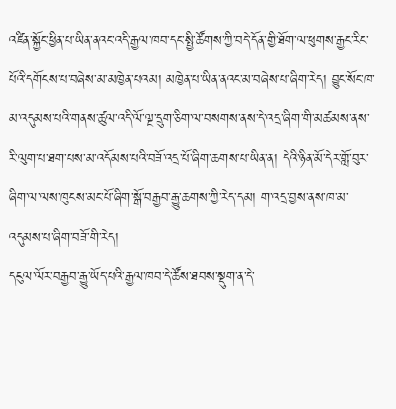འཛིན་སྐྱོང་ཕྱིན་པ་ཡིན་ནའང་འདི་རྒྱལ་ཁབ་དང་སྤྱི་ཚོགས་ཀྱི་བདེ་དོན་གྱི་ཐོག་ལ་ཕུགས་རྒྱང་རིང་པོའི་དགོངས་པ་བཞེས་མ་མཁྱེན་པའམ། མཁྱེན་པ་ཡིན་ནའང་མ་བཞེས་པ་ཞིག་རེད། བྱུང་སོང་ཁ་མ་འདུམས་པའི་གནས་ཚུལ་འདི་ལོ་ལྔ་དྲུག་ཅིག་ལ་བསགས་ནས་དེ་འདྲ་ཞིག་གི་མཚམས་ནས་རི་ལུག་པ་ཐག་པས་མ་འདོམས་པའི་བཟོ་འདྲ་པོ་ཞིག་ཆགས་པ་ཡིན་ན། དེའི་ཉིན་མོ་དེར་གློ་བུར་ཞིག་ལ་ལས་ཁུངས་མང་པོ་ཞིག་སྒོ་བརྒྱབ་རྒྱུ་ཆགས་ཀྱི་རེད་དམ། ག་འདྲ་བྱས་ནས་ཁ་མ་འདུམས་པ་ཞིག་བཟོ་གི་རེད།
དངུལ་ལོར་བརྒྱབ་རྒྱུ་ཡོད་པའི་རྒྱལ་ཁབ་དེ་ཚོས་ཐབས་སྡུག་ན་དེ་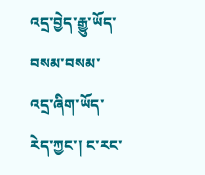འདྲ་བྱེད་རྒྱུ་ཡོད་བསམ་བསམ་འདྲ་ཞིག་ཡོད་རེད་ཀྱང་། ང་རང་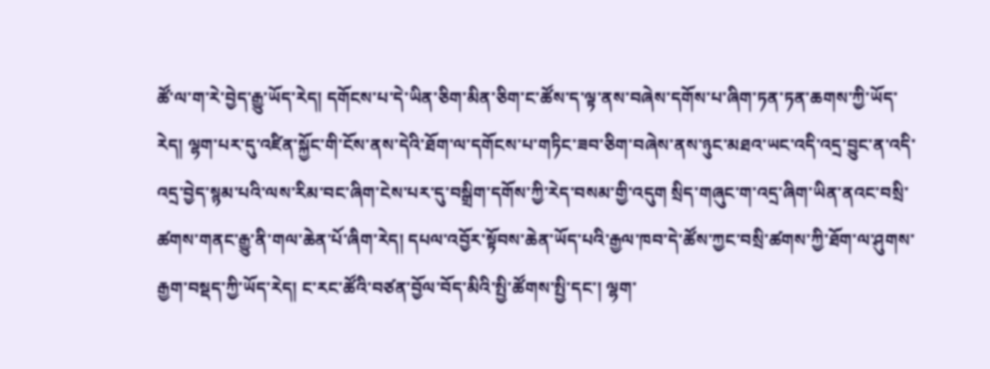ཚོ་ལ་ག་རེ་བྱེད་རྒྱུ་ཡོད་རེད། དགོངས་པ་དེ་ཡིན་ཅིག་མིན་ཅིག་ང་ཚོས་ད་ལྟ་ནས་བཞེས་དགོས་པ་ཞིག་ཏན་ཏན་ཆགས་ཀྱི་ཡོད་རེད། ལྷག་པར་དུ་འཛིན་སྐྱོང་གི་ངོས་ནས་དེའི་ཐོག་ལ་དགོངས་པ་གཏིང་ཟབ་ཅིག་བཞེས་ནས་ཉུང་མཐའ་ཡང་འདི་འདྲ་བྱུང་ན་འདི་འདྲ་བྱེད་སྙམ་པའི་ལས་རིམ་བང་ཞིག་ངེས་པར་དུ་བསྒྲིག་དགོས་ཀྱི་རེད་བསམ་གྱི་འདུག སྲིད་གཞུང་ག་འདྲ་ཞིག་ཡིན་ནའང་བསྲི་ཚགས་གནང་རྒྱུ་ནི་གལ་ཆེན་པོ་ཞིག་རེད། དཔལ་འབྱོར་སྟོབས་ཆེན་ཡོད་པའི་རྒྱལ་ཁབ་དེ་ཚོས་ཀྱང་བསྲི་ཚགས་ཀྱི་ཐོག་ལ་ཤུགས་རྒྱག་བསྡད་ཀྱི་ཡོད་རེད། ང་རང་ཚོའི་བཙན་བྱོལ་བོད་མིའི་སྤྱི་ཚོགས་སྤྱི་དང་། ལྷག་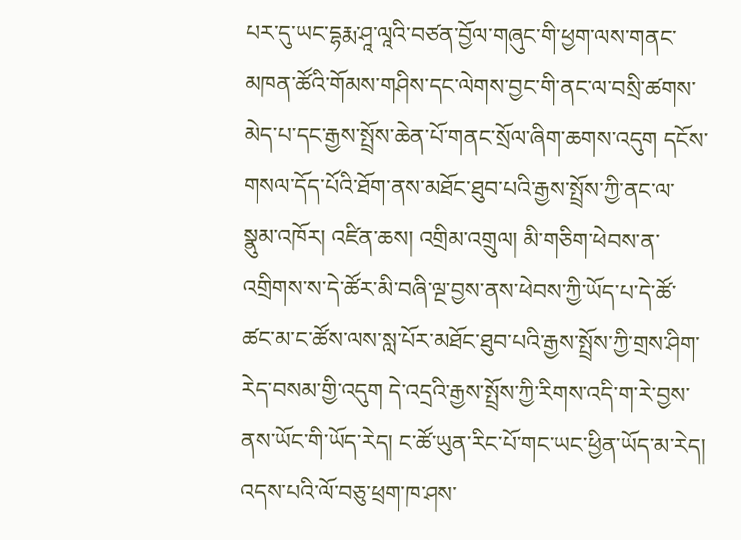པར་དུ་ཡང་དྷརྨ་ཤཱ་ལཱའི་བཙན་བྱོལ་གཞུང་གི་ཕྱག་ལས་གནང་མཁན་ཚོའི་གོམས་གཤིས་དང་ལེགས་བྱང་གི་ནང་ལ་བསྲི་ཚགས་མེད་པ་དང་རྒྱས་སྤྲོས་ཆེན་པོ་གནང་སྲོལ་ཞིག་ཆགས་འདུག དངོས་གསལ་དོད་པོའི་ཐོག་ནས་མཐོང་ཐུབ་པའི་རྒྱས་སྤྲོས་ཀྱི་ནང་ལ་སྣུམ་འཁོར། འཛིན་ཆས། འགྲིམ་འགྲུལ། མི་གཅིག་ཕེབས་ན་འགྲིགས་ས་དེ་ཚོར་མི་བཞི་ལྔ་བྱས་ནས་ཕེབས་ཀྱི་ཡོད་པ་དེ་ཚོ་ཚང་མ་ང་ཚོས་ལས་སླ་པོར་མཐོང་ཐུབ་པའི་རྒྱས་སྤྲོས་ཀྱི་གྲས་ཤིག་རེད་བསམ་གྱི་འདུག དེ་འདྲའི་རྒྱས་སྤྲོས་ཀྱི་རིགས་འདི་ག་རེ་བྱས་ནས་ཡོང་གི་ཡོད་རེད། ང་ཚོ་ཡུན་རིང་པོ་གང་ཡང་ཕྱིན་ཡོད་མ་རེད། འདས་པའི་ལོ་བཅུ་ཕྲག་ཁ་ཤས་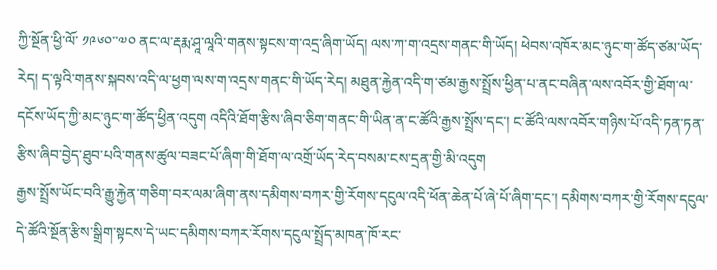ཀྱི་སྔོན་ཕྱི་ལོ་ ༡༩༦༠་་༧༠ ནང་ལ་རྡརྨ་ཤཱ་ལཱའི་གནས་སྟངས་ག་འདྲ་ཞིག་ཡོད། ལས་ཀ་ག་འདྲས་གནང་གི་ཡོད། ཕེབས་འཁོར་མང་ཉུང་ག་ཚོད་ཙམ་ཡོད་རེད། ད་ལྟའི་གནས་སྐབས་འདི་ལ་ཕྱག་ལས་ག་འདྲས་གནང་གི་ཡོད་རེད། མཐུན་རྐྱེན་འདི་ག་ཙམ་རྒྱས་སྤྲོས་ཕྱིན་པ་ནང་བཞིན་ལས་འབོར་གྱི་ཐོག་ལ་དངོས་ཡོད་ཀྱི་མང་ཉུང་ག་ཚོད་ཕྱིན་འདུག འདིའི་ཐོག་རྩིས་ཞིབ་ཅིག་གནང་གི་ཡིན་ན་ང་ཚོའི་རྒྱས་སྤྲོས་དང་། ང་ཚོའི་ལས་འབོར་གཉིས་པོ་འདི་ཏན་ཏན་རྩིས་ཞིབ་བྱེད་ཐུབ་པའི་གནས་ཚུལ་བཟང་པོ་ཞིག་གི་ཐོག་ལ་འགྲོ་ཡོད་རེད་བསམ་ངས་དྲན་གྱི་མི་འདུག
རྒྱས་སྤྲོས་ཡོང་བའི་རྒྱུ་རྐྱེན་གཅིག་བར་ལམ་ཞིག་ནས་དམིགས་བཀར་གྱི་རོགས་དངུལ་འདི་ཕོན་ཆེན་པོ་ཞེ་པོ་ཞིག་དང་། དམིགས་བཀར་གྱི་རོགས་དངུལ་དེ་ཚོའི་སྔོན་རྩིས་སྒྲིག་སྟངས་དེ་ཡང་དམིགས་བཀར་རོགས་དངུལ་སྤྲོད་མཁན་ཁོ་རང་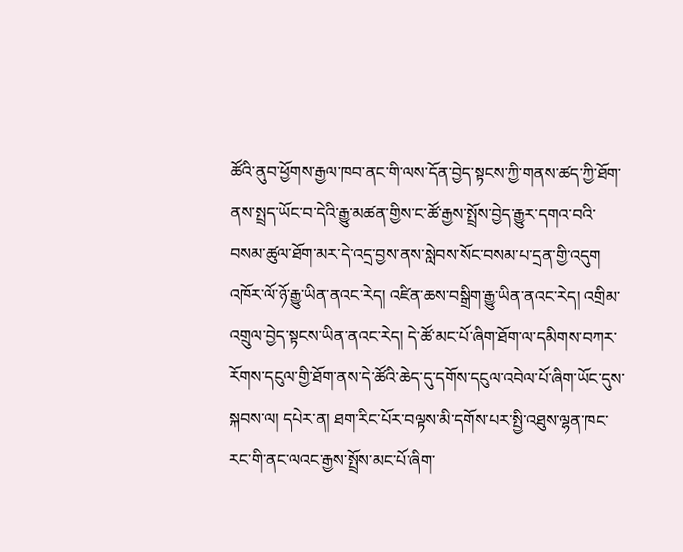ཚོའི་ནུབ་ཕྱོགས་རྒྱལ་ཁབ་ནང་གི་ལས་དོན་བྱེད་སྟངས་ཀྱི་གནས་ཚད་ཀྱི་ཐོག་ནས་སྤྲད་ཡོང་བ་དེའི་རྒྱུ་མཚན་གྱིས་ང་ཚོ་རྒྱས་སྤྲོས་བྱེད་རྒྱུར་དགའ་བའི་བསམ་ཚུལ་ཐོག་མར་དེ་འདྲ་བྱས་ནས་སླེབས་སོང་བསམ་པ་དྲན་གྱི་འདུག འཁོར་ལོ་ཉོ་རྒྱུ་ཡིན་ནའང་རེད། འཛིན་ཆས་བསྒྲིག་རྒྱུ་ཡིན་ནའང་རེད། འགྲིམ་འགྲུལ་བྱེད་སྟངས་ཡིན་ནའང་རེད། དེ་ཚོ་མང་པོ་ཞིག་ཐོག་ལ་དམིགས་བཀར་རོགས་དངུལ་གྱི་ཐོག་ནས་དེ་ཚོའི་ཆེད་དུ་དགོས་དངུལ་འབེལ་པོ་ཞིག་ཡོང་དུས་སྐབས་ལ། དཔེར་ན། ཐག་རིང་པོར་བལྟས་མི་དགོས་པར་སྤྱི་འཐུས་ལྷན་ཁང་རང་གི་ནང་ལའང་རྒྱས་སྤྲོས་མང་པོ་ཞིག་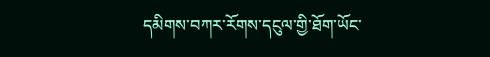དམིགས་བཀར་རོགས་དངུལ་གྱི་ཐོག་ཡོང་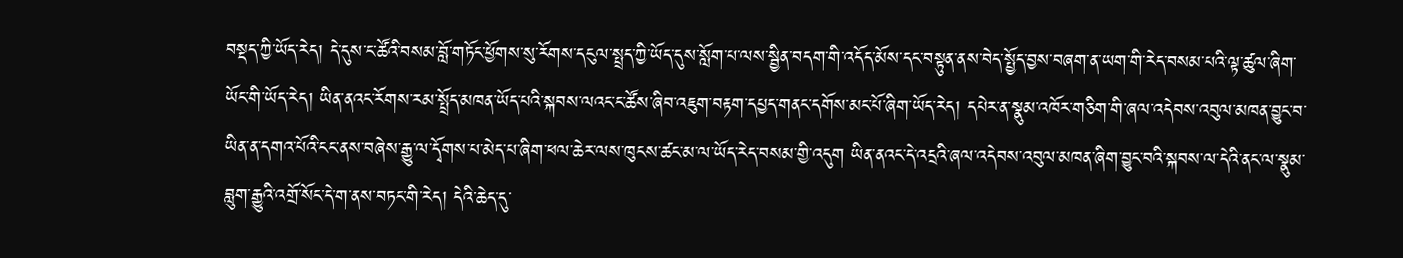བསྡད་ཀྱི་ཡོད་རེད། དེ་དུས་ང་ཚོའི་བསམ་བློ་གཏོང་ཕྱོགས་སུ་རོགས་དངུལ་སྤྲད་ཀྱི་ཡོད་དུས་སློག་པ་ལས་སྦྱིན་བདག་གི་འདོད་མོས་དང་བསྟུན་ནས་བེད་སྤྱོད་བྱས་བཞག་ན་ཡག་གི་རེད་བསམ་པའི་ལྟ་ཚུལ་ཞིག་ཡོང་གི་ཡོད་རེད། ཡིན་ནའང་རོགས་རམ་སྤྲོད་མཁན་ཡོད་པའི་སྐབས་ལའང་ང་ཚོས་ཞིབ་འཇུག་བརྟག་དཔྱད་གནང་དགོས་མང་པོ་ཞིག་ཡོད་རེད། དཔེར་ན་སྣུམ་འཁོར་གཅིག་གི་ཞལ་འདེབས་འབུལ་མཁན་བྱུང་བ་ཡིན་ན་དགའ་པོའི་ངང་ནས་བཞེས་རྒྱུ་ལ་དྭོགས་པ་མེད་པ་ཞིག་ཕལ་ཆེར་ལས་ཁུངས་ཚང་མ་ལ་ཡོད་རེད་བསམ་གྱི་འདུག ཡིན་ནའང་དེ་འདྲའི་ཞལ་འདེབས་འབུལ་མཁན་ཞིག་བྱུང་བའི་སྐབས་ལ་དེའི་ནང་ལ་སྣུམ་བླུག་རྒྱུའི་འགྲོ་སོང་དེ་ག་ནས་བཏང་གི་རེད། དེའི་ཆེད་དུ་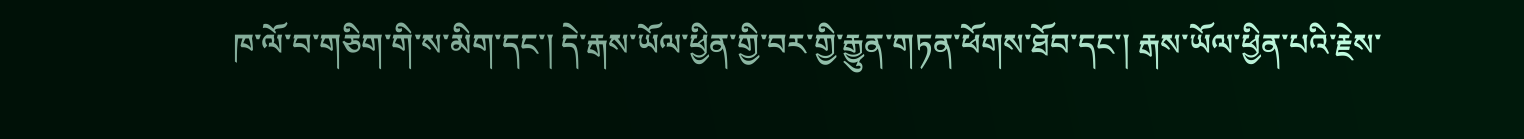ཁ་ལོ་བ་གཅིག་གི་ས་མིག་དང་། དེ་རྒས་ཡོལ་ཕྱིན་གྱི་བར་གྱི་རྒྱུན་གཏན་ཕོགས་ཐོབ་དང་། རྒས་ཡོལ་ཕྱིན་པའི་རྗེས་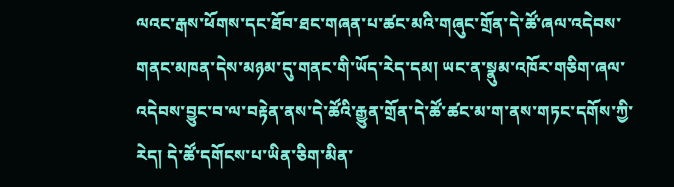ལའང་རྒས་ཕོགས་དང་ཐོབ་ཐང་གཞན་པ་ཚང་མའི་གཞུང་གྲོན་དེ་ཚོ་ཞལ་འདེབས་གནང་མཁན་དེས་མཉམ་དུ་གནང་གི་ཡོད་རེད་དམ། ཡང་ན་སྣུམ་འཁོར་གཅིག་ཞལ་འདེབས་བྱུང་བ་ལ་བརྟེན་ནས་དེ་ཚོའི་རྒྱུན་གྲོན་དེ་ཚོ་ཚང་མ་ག་ནས་གཏང་དགོས་ཀྱི་རེད། དེ་ཚོ་དགོངས་པ་ཡིན་ཅིག་མིན་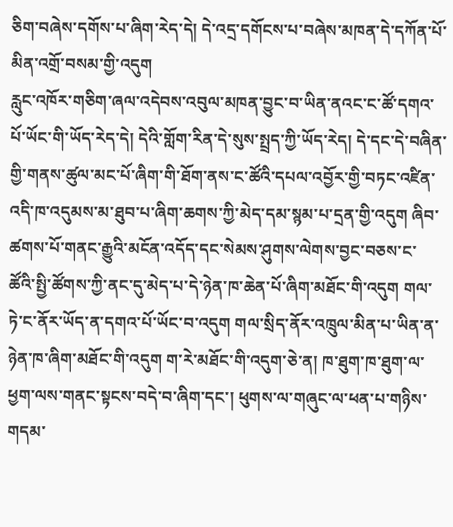ཅིག་བཞེས་དགོས་པ་ཞིག་རེད་དེ། དེ་འདྲ་དགོངས་པ་བཞེས་མཁན་དེ་དཀོན་པོ་མིན་འགྲོ་བསམ་གྱི་འདུག
རླུང་འཁོར་གཅིག་ཞལ་འདེབས་འབུལ་མཁན་བྱུང་བ་ཡིན་ནའང་ང་ཚོ་དགའ་པོ་ཡོང་གི་ཡོད་རེད་དེ། དེའི་གློག་རིན་དེ་སུས་སྤྲད་ཀྱི་ཡོད་རེད། དེ་དང་དེ་བཞིན་གྱི་གནས་ཚུལ་མང་པོ་ཞིག་གི་ཐོག་ནས་ང་ཚོའི་དཔལ་འབྱོར་གྱི་བཏང་འཛིན་འདི་ཁ་འདུམས་མ་ཐུབ་པ་ཞིག་ཆགས་ཀྱི་མེད་དམ་སྙམ་པ་དྲན་གྱི་འདུག ཞིབ་ཚགས་པོ་གནང་རྒྱུའི་མངོན་འདོད་དང་སེམས་ཤུགས་ལེགས་བྱང་བཅས་ང་ཚོའི་སྤྱི་ཚོགས་ཀྱི་ནང་དུ་མེད་པ་དེ་ཉེན་ཁ་ཆེན་པོ་ཞིག་མཐོང་གི་འདུག གལ་ཏེ་ང་ནོར་ཡོད་ན་དགའ་པོ་ཡོང་བ་འདུག གལ་སྲིད་ནོར་འཁྲུལ་མིན་པ་ཡིན་ན་ཉེན་ཁ་ཞིག་མཐོང་གི་འདུག ག་རེ་མཐོང་གི་འདུག་ཅེ་ན། ཁ་ཐུག་ཁ་ཐུག་ལ་ཕྱག་ལས་གནང་སྟངས་བདེ་བ་ཞིག་དང་། ཕུགས་ལ་གཞུང་ལ་ཕན་པ་གཉིས་གདམ་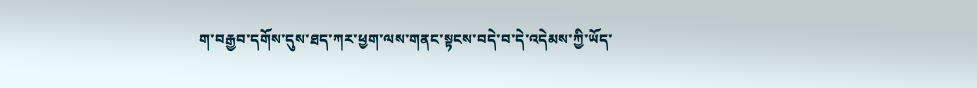ག་བརྒྱབ་དགོས་དུས་ཐད་ཀར་ཕྱག་ལས་གནང་སྟངས་བདེ་བ་དེ་འདེམས་ཀྱི་ཡོད་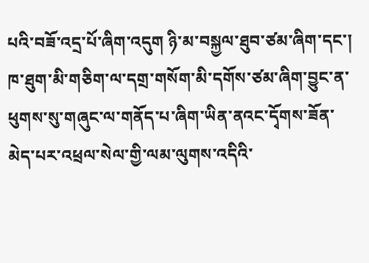པའི་བཟོ་འདྲ་པོ་ཞིག་འདུག ཉི་མ་བསྐྱལ་ཐུབ་ཙམ་ཞིག་དང་། ཁ་ཐུག་མི་གཅིག་ལ་དགྲ་གསོག་མི་དགོས་ཙམ་ཞིག་བྱུང་ན་ཕུགས་སུ་གཞུང་ལ་གནོད་པ་ཞིག་ཡིན་ནའང་དྭོགས་ཟོན་མེད་པར་འཕྲལ་སེལ་གྱི་ལམ་ལུགས་འདིའི་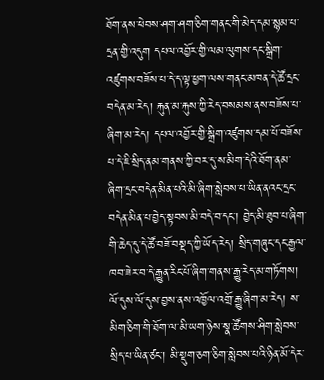ཐོག་ནས་ཕེབས་ཤག་ཤག་ཅིག་གནང་གི་མེད་དམ་སྙམ་པ་དྲན་གྱི་འདུག དཔལ་འབྱོར་གྱི་ལམ་ལུགས་དང་སྒྲིག་འཛུགས་བཟོས་པ་དེ་ད་ལྟ་ཕྱག་ལས་གནང་མཁན་དེ་ཚོ་དྲང་བདེན་མ་རེད། རྐུན་མ་རྐུས་ཀྱི་རེད་བསམས་ནས་བཟོས་པ་ཞིག་མ་རེད། དཔལ་འབྱོར་གྱི་སྒྲིག་འཛུགས་དམ་པོ་བཟོས་པ་དེ་ཇི་སྲིད་ནམ་གནས་ཀྱི་བར་དུ་ས་མིག་དེའི་ཐོག་ནམ་ཞིག་དྲང་བདེན་མིན་པའི་མི་ཞིག་སླེབས་པ་ཡིན་ནའང་དྲང་བདེན་མིན་པ་བྱེད་སྟབས་མི་བདེ་བ་དང་། བྱེད་མི་ཐུབ་པ་ཞིག་གི་ཆེད་དུ་དེ་ཚོ་བཟོ་བསྡད་ཀྱི་ཡོད་རེད། སྲིད་གཞུང་དང་རྒྱལ་ཁབ་ཟེར་བ་དེ་རྒྱུན་རིང་པོ་ཞིག་གནས་རྒྱུ་རེད་མ་གཏོགས། ལོ་དུས་ལོ་དུས་བྱས་ནས་འཁྱོལ་འགྲོ་རྒྱུ་ཞིག་མ་རེད། ས་མིག་ཅིག་གི་ཐོག་ལ་མི་ཡག་ཉེས་སྣ་ཚོགས་ཤིག་སླེབས་སྲིད་པ་ཡིན་ཙང་། མི་སྡུག་ཅག་ཅིག་སླེབས་པའི་ཉིན་མོ་དེར་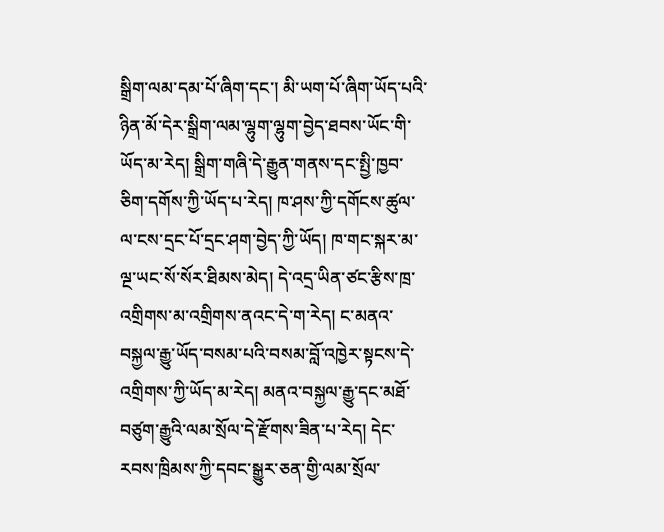སྒྲིག་ལམ་དམ་པོ་ཞིག་དང་། མི་ཡག་པོ་ཞིག་ཡོད་པའི་ཉིན་མོ་དེར་སྒྲིག་ལམ་ལྷུག་ལྷུག་བྱེད་ཐབས་ཡོང་གི་ཡོད་མ་རེད། སྒྲིག་གཞི་དེ་རྒྱུན་གནས་དང་སྤྱི་ཁྱབ་ཅིག་དགོས་ཀྱི་ཡོད་པ་རེད། ཁ་ཤས་ཀྱི་དགོངས་ཚུལ་ལ་ངས་དྲང་པོ་དྲང་ཤག་བྱེད་ཀྱི་ཡོད། ཁ་གང་སྐར་མ་ལྔ་ཡང་སོ་སོར་ཐིམས་མེད། དེ་འདྲ་ཡིན་ཙང་རྩིས་ཁྲ་འགྲིགས་མ་འགྲིགས་ནའང་དེ་ག་རེད། ང་མནའ་བསྐྱལ་རྒྱུ་ཡོད་བསམ་པའི་བསམ་བློ་འཁྱེར་སྟངས་དེ་འགྲིགས་ཀྱི་ཡོད་མ་རེད། མནའ་བསྐྱལ་རྒྱུ་དང་མཐོ་བཙུག་རྒྱུའི་ལམ་སྲོལ་དེ་རྫོགས་ཟིན་པ་རེད། དེང་རབས་ཁྲིམས་ཀྱི་དབང་སྒྱུར་ཅན་གྱི་ལམ་སྲོལ་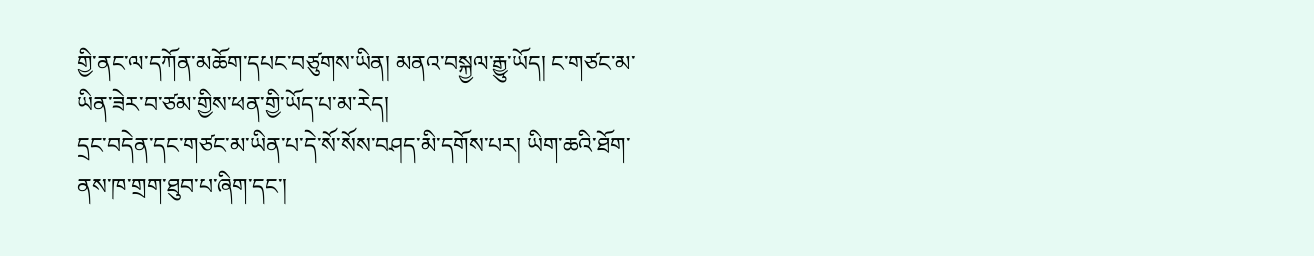གྱི་ནང་ལ་དཀོན་མཆོག་དཔང་བཙུགས་ཡིན། མནའ་བསྐྱལ་རྒྱུ་ཡོད། ང་གཙང་མ་ཡིན་ཟེར་བ་ཙམ་གྱིས་ཕན་གྱི་ཡོད་པ་མ་རེད།
དྲང་བདེན་དང་གཙང་མ་ཡིན་པ་དེ་སོ་སོས་བཤད་མི་དགོས་པར། ཡིག་ཆའི་ཐོག་ནས་ཁ་གྲག་ཐུབ་པ་ཞིག་དང་།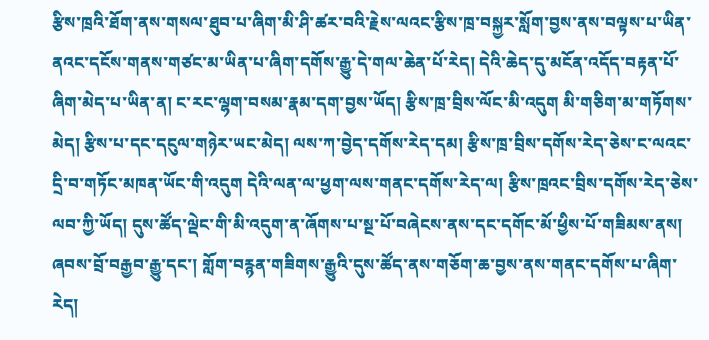རྩིས་ཁྲའི་ཐོག་ནས་གསལ་ཐུབ་པ་ཞིག་མི་ཤི་ཚར་བའི་རྗེས་ལའང་རྩིས་ཁྲ་བསྐྱར་སློག་བྱས་ནས་བལྟས་པ་ཡིན་ནའང་དངོས་གནས་གཙང་མ་ཡིན་པ་ཞིག་དགོས་རྒྱུ་དེ་གལ་ཆེན་པོ་རེད། དེའི་ཆེད་དུ་མངོན་འདོད་བརྟན་པོ་ཞིག་མེད་པ་ཡིན་ན། ང་རང་ལྷག་བསམ་རྣམ་དག་བྱས་ཡོད། རྩིས་ཁྲ་བྲིས་ལོང་མི་འདུག མི་གཅིག་མ་གཏོགས་མེད། རྩིས་པ་དང་དངུལ་གཉེར་ཡང་མེད། ལས་ཀ་བྱེད་དགོས་རེད་དམ། རྩིས་ཁྲ་བྲིས་དགོས་རེད་ཅེས་ང་ལའང་དྲི་བ་གཏོང་མཁན་ཡོང་གི་འདུག དེའི་ལན་ལ་ཕྱག་ལས་གནང་དགོས་རེད་ལ། རྩིས་ཁྲའང་བྲིས་དགོས་རེད་ཅེས་ལབ་ཀྱི་ཡོད། དུས་ཚོད་ལྡེང་གི་མི་འདུག་ན་ཞོགས་པ་སྔ་པོ་བཞེངས་ནས་དང་དགོང་མོ་ཕྱིས་པོ་གཟིམས་ནས། ཞབས་བྲོ་བརྒྱབ་རྒྱུ་དང་། གློག་བརྙན་གཟིགས་རྒྱུའི་དུས་ཚོད་ནས་གཅོག་ཆ་བྱས་ནས་གནང་དགོས་པ་ཞིག་རེད།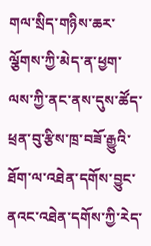གལ་སྲིད་གཉིས་ཆར་ལྕོགས་ཀྱི་མེད་ན་ཕྱག་ལས་ཀྱི་ནང་ནས་དུས་ཚོད་ཕྲན་བུ་རྩིས་ཁྲ་བཟོ་རྒྱུའི་ཐོག་ལ་འཐེན་དགོས་བྱུང་ནའང་འཐེན་དགོས་ཀྱི་རེད་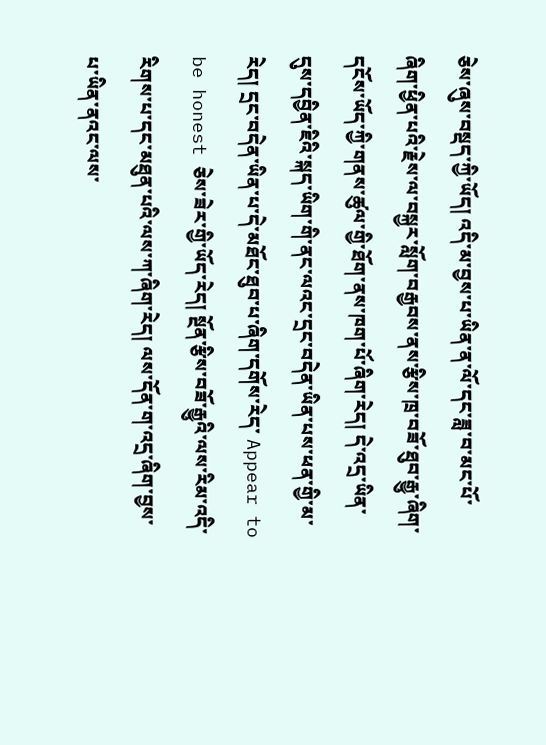ཅེས་ཞུས་བསྡད་ཀྱི་ཡོད། འདི་མ་བྱས་པ་ཡིན་ན་ལོ་དང་ཟླ་བ་མང་པོ་ཞིག་ཕྱིན་པའི་རྗེས་ལ་བསྐྱར་སློག་བརྒྱབས་ནས་རྩིས་ཁྲ་བཟོ་ཐུབ་རྒྱུ་ཞིག་དངོས་ཡོད་ཀྱི་གནས་ཚུལ་གྱི་ཐོག་ནས་ཁག་པོ་ཞིག་རེད། དེ་འདྲ་ཡིན་དུས་དབྱིན་ཇིའི་སྐད་ཡིག་གི་ནང་ལའང་དྲང་བདེན་ཡིན་པས་ཕན་གྱི་མ་རེད། དྲང་བདེན་ཡིན་པ་དེ་མཐོང་ཐུབ་པ་ཞིག་དགོས་རེད་ Appear to be honest ཅེས་ཟེར་གྱི་ཡོད་རེད། སྔོན་རྩིས་བཟོ་རྒྱུའི་ལས་རིམ་འདི་རིགས་པ་དང་མཐུན་པའི་ལས་ཀ་ཞིག་རེད། ལས་དོན་ག་འདྲ་ཞིག་བྱས་པ་ཡིན་ནའང་ལས་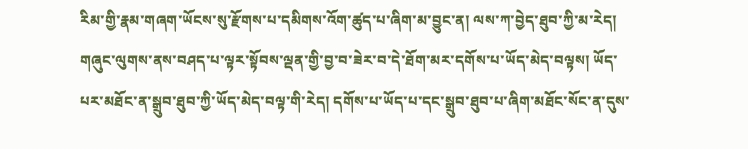རིམ་གྱི་རྣམ་གཞག་ཡོངས་སུ་རྫོགས་པ་དམིགས་འོག་ཚུད་པ་ཞིག་མ་བྱུང་ན། ལས་ཀ་བྱེད་ཐུབ་ཀྱི་མ་རེད། གཞུང་ལུགས་ནས་བཤད་པ་ལྟར་སྟོབས་ལྡན་གྱི་བྱ་བ་ཟེར་བ་དེ་ཐོག་མར་དགོས་པ་ཡོད་མེད་བལྟས། ཡོད་པར་མཐོང་ན་སྒྲུབ་ཐུབ་ཀྱི་ཡོད་མེད་བལྟ་གི་རེད། དགོས་པ་ཡོད་པ་དང་སྒྲུབ་ཐུབ་པ་ཞིག་མཐོང་སོང་ན་དུས་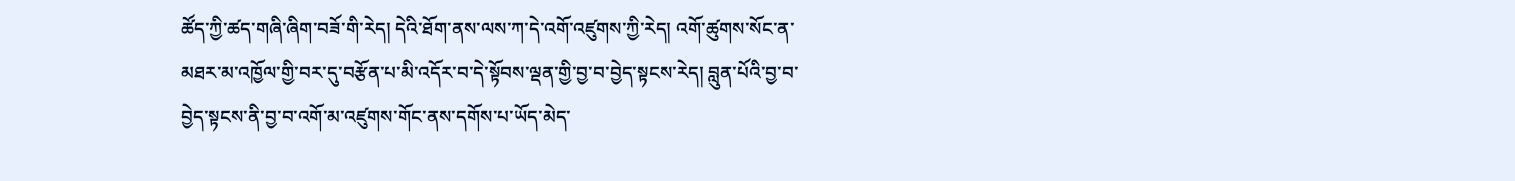ཚོད་ཀྱི་ཚད་གཞི་ཞིག་བཟོ་གི་རེད། དེའི་ཐོག་ནས་ལས་ཀ་དེ་འགོ་འཛུགས་ཀྱི་རེད། འགོ་ཚུགས་སོང་ན་མཐར་མ་འཁྱོལ་གྱི་བར་དུ་བརྩོན་པ་མི་འདོར་བ་དེ་སྟོབས་ལྡན་གྱི་བྱ་བ་བྱེད་སྟངས་རེད། བླུན་པོའི་བྱ་བ་བྱེད་སྟངས་ནི་བྱ་བ་འགོ་མ་འཛུགས་གོང་ནས་དགོས་པ་ཡོད་མེད་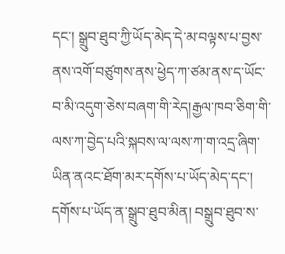དང་། སྒྲུབ་ཐུབ་ཀྱི་ཡོད་མེད་དེ་མ་བལྟས་པ་བྱས་ནས་འགོ་བཙུགས་ནས་ཕྱེད་ཀ་ཙམ་ནས་ད་ཡོང་བ་མི་འདུག་ཅེས་བཞག་གི་རེད།རྒྱལ་ཁབ་ཅིག་གི་ལས་ཀ་བྱེད་པའི་སྐབས་ལ་ལས་ཀ་ག་འདྲ་ཞིག་ཡིན་ནའང་ཐོག་མར་དགོས་པ་ཡོད་མེད་དང་། དགོས་པ་ཡོད་ན་སྒྲུབ་ཐུབ་མིན། བསྒྲུབ་ཐུབ་ས་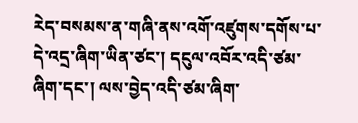རེད་བསམས་ན་གཞི་ནས་འགོ་འཛུགས་དགོས་པ་དེ་འདྲ་ཞིག་ཡིན་ཙང་། དངུལ་འབོར་འདི་ཙམ་ཞིག་དང་། ལས་བྱེད་འདི་ཙམ་ཞིག་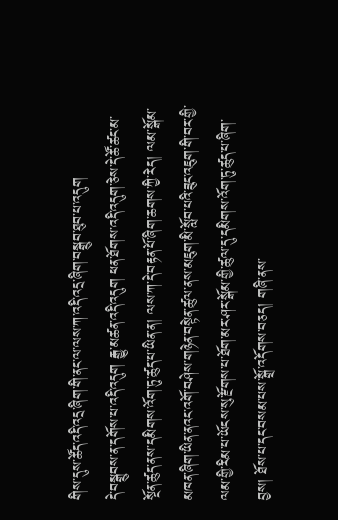གིས་དུས་ཚོད་འདི་འདྲ་ཞིག་གི་ནང་ལ་ལས་ཀ་འདི་འདྲ་ཞིག་བསྒྲུབ་ཐུབ་པ་འདུག
དེ་བསྒྲུབས་ན་དགོས་པ་འདི་འདུག རྒྱུ་མཚན་འདི་འདུག ཕན་ཐོགས་འདི་འདུག་ཅེས་དེ་ཚོ་ཚང་མ་སྔོན་ཚུད་ནས་དམིགས་འོག་ཏུ་ཚུད་པ་ཡིན་ན། ལས་ཀ་དེ་བརྟན་པོ་ཞིག་ཆགས་ཀྱི་རེད། ལམ་སྒོམ་མཁན་ཞིག་ཡིན་ནའང་འགོ་བཤེས་གཉེན་བསྟེན་ཚུལ་ནས་མཇུག་མི་སློབ་པའི་ཟུང་འཇུག་གི་བར་གྱི་ལམ་གྱི་རིམ་པ་ཡོངས་སུ་རྫོགས་པ་ཐོག་མར་ཤར་སྒོམ་གྱི་ཚུལ་དུ་དམིགས་འོག་ཏུ་ཚུད་པ་ཞིག་བྱས། ཐོས་པ་དང་བསམ་པས་སྒྲོ་འདོགས་བཅད། གཞི་ནས་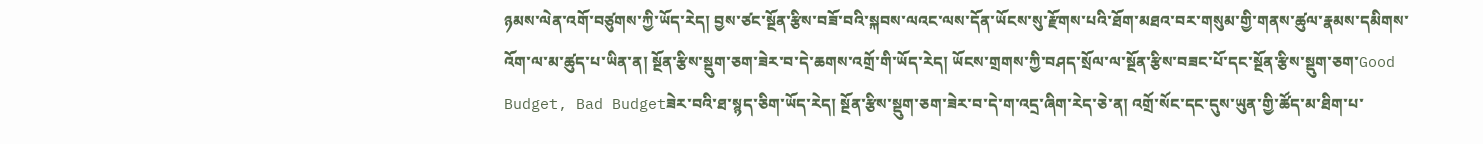ཉམས་ལེན་འགོ་བཙུགས་ཀྱི་ཡོད་རེད། བྱས་ཙང་སྔོན་རྩིས་བཟོ་བའི་སྐབས་ལའང་ལས་དོན་ཡོངས་སུ་རྫོགས་པའི་ཐོག་མཐའ་བར་གསུམ་གྱི་གནས་ཚུལ་རྣམས་དམིགས་འོག་ལ་མ་ཚུད་པ་ཡིན་ན། སྔོན་རྩིས་སྡུག་ཅག་ཟེར་བ་དེ་ཆགས་འགྲོ་གི་ཡོད་རེད། ཡོངས་གྲགས་ཀྱི་བཤད་སྲོལ་ལ་སྔོན་རྩིས་བཟང་པོ་དང་སྔོན་རྩིས་སྡུག་ཅག་Good Budget, Bad Budgetཟེར་བའི་ཐ་སྙད་ཅིག་ཡོད་རེད། སྔོན་རྩིས་སྡུག་ཅག་ཟེར་བ་དེ་ག་འདྲ་ཞིག་རེད་ཅེ་ན། འགྲོ་སོང་དང་དུས་ཡུན་གྱི་ཚོད་མ་ཐིག་པ་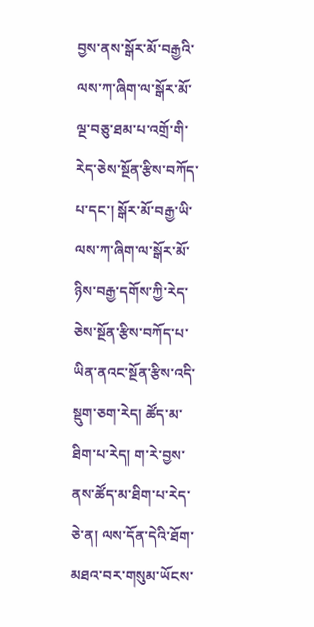བྱས་ནས་སྒོར་མོ་བརྒྱའི་ལས་ཀ་ཞིག་ལ་སྒོར་མོ་ལྔ་བཅུ་ཐམ་པ་འགྲོ་གི་རེད་ཅེས་སྔོན་རྩིས་བཀོད་པ་དང་། སྒོར་མོ་བརྒྱ་ཡི་ལས་ཀ་ཞིག་ལ་སྒོར་མོ་ཉིས་བརྒྱ་དགོས་ཀྱི་རེད་ཅེས་སྔོན་རྩིས་བཀོད་པ་ཡིན་ནའང་སྔོན་རྩིས་འདི་སྡུག་ཅག་རེད། ཚོད་མ་ཐིག་པ་རེད། ག་རེ་བྱས་ནས་ཚོད་མ་ཐིག་པ་རེད་ཅེ་ན། ལས་དོན་དེའི་ཐོག་མཐའ་བར་གསུམ་ཡོངས་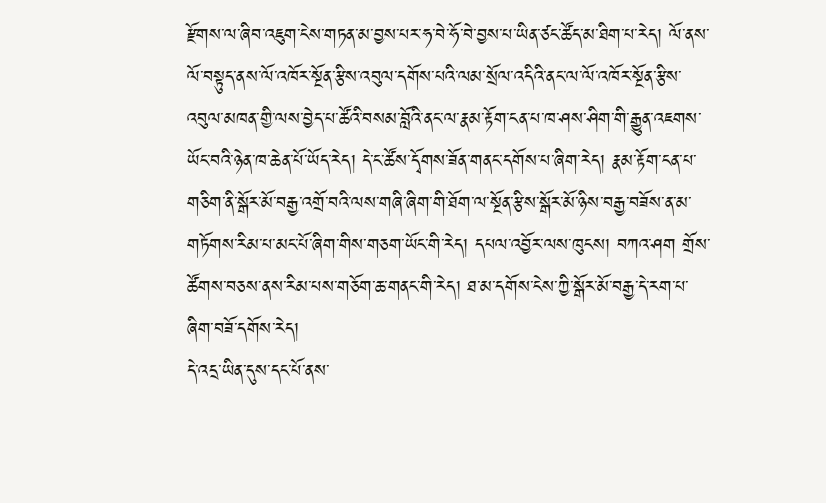རྫོགས་ལ་ཞིབ་འཇུག་ངེས་གཏན་མ་བྱས་པར་ཧ་བེ་ཧོ་བེ་བྱས་པ་ཡིན་ཙང་ཚོད་མ་ཐིག་པ་རེད། ལོ་ནས་ལོ་བསྟུད་ནས་ལོ་འཁོར་སྔོན་རྩིས་འབུལ་དགོས་པའི་ལམ་སྲོལ་འདིའི་ནང་ལ་ལོ་འཁོར་སྔོན་རྩིས་འབུལ་མཁན་གྱི་ལས་བྱེད་པ་ཚོའི་བསམ་བློའི་ནང་ལ་རྣམ་རྟོག་ངན་པ་ཁ་ཤས་ཤིག་གི་རྒྱུན་འཇགས་ཡོང་བའི་ཉེན་ཁ་ཆེན་པོ་ཡོད་རེད། དེ་ང་ཚོས་དྭོགས་ཟོན་གནང་དགོས་པ་ཞིག་རེད། རྣམ་རྟོག་ངན་པ་གཅིག་ནི་སྒོར་མོ་བརྒྱ་འགྲོ་བའི་ལས་གཞི་ཞིག་གི་ཐོག་ལ་སྔོན་རྩིས་སྒོར་མོ་ཉིས་བརྒྱ་བཟོས་ན་མ་གཏོགས་རིམ་པ་མང་པོ་ཞིག་གིས་གཅག་ཡོང་གི་རེད། དཔལ་འབྱོར་ལས་ཁུངས། བཀའ་ཤག གྲོས་ཚོགས་བཅས་ནས་རིམ་པས་གཅོག་ཆ་གནང་གི་རེད། ཐ་མ་དགོས་ངེས་ཀྱི་སྒོར་མོ་བརྒྱ་དེ་རག་པ་ཞིག་བཟོ་དགོས་རེད།
དེ་འདྲ་ཡིན་དུས་དང་པོ་ནས་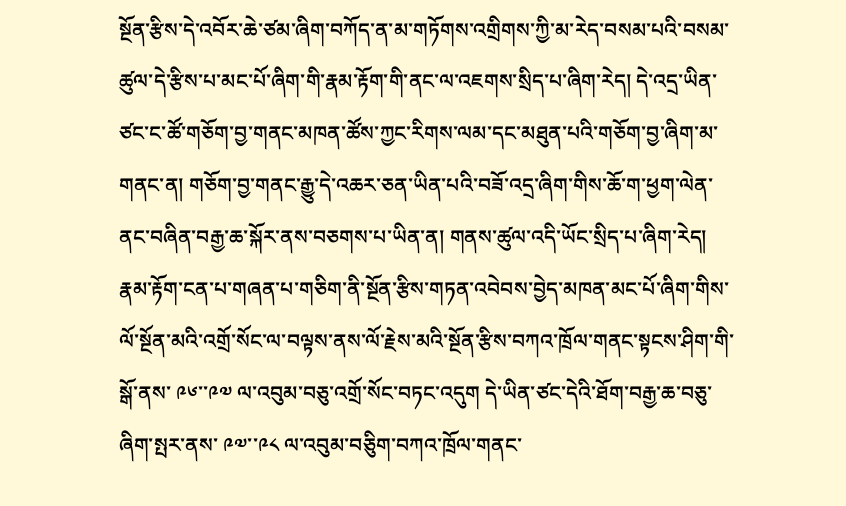སྔོན་རྩིས་དེ་འབོར་ཆེ་ཙམ་ཞིག་བཀོད་ན་མ་གཏོགས་འགྲིགས་ཀྱི་མ་རེད་བསམ་པའི་བསམ་ཚུལ་དེ་རྩིས་པ་མང་པོ་ཞིག་གི་རྣམ་རྟོག་གི་ནང་ལ་འཇགས་སྲིད་པ་ཞིག་རེད། དེ་འདྲ་ཡིན་ཙང་ང་ཚོ་གཅོག་བྱ་གནང་མཁན་ཚོས་ཀྱང་རིགས་ལམ་དང་མཐུན་པའི་གཅོག་བྱ་ཞིག་མ་གནང་ན། གཅོག་བྱ་གནང་རྒྱུ་དེ་འཆར་ཅན་ཡིན་པའི་བཟོ་འདྲ་ཞིག་གིས་ཆོ་ག་ཕྱག་ལེན་ནང་བཞིན་བརྒྱ་ཆ་སྐོར་ནས་བཅགས་པ་ཡིན་ན། གནས་ཚུལ་འདི་ཡོང་སྲིད་པ་ཞིག་རེད། རྣམ་རྟོག་ངན་པ་གཞན་པ་གཅིག་ནི་སྔོན་རྩིས་གཏན་འབེབས་བྱེད་མཁན་མང་པོ་ཞིག་གིས་ལོ་སྔོན་མའི་འགྲོ་སོང་ལ་བལྟས་ནས་ལོ་རྗེས་མའི་སྔོན་རྩིས་བཀའ་ཁྲོལ་གནང་སྟངས་ཤིག་གི་སྒོ་ནས་ ༩༦་་༩༧ ལ་འབུམ་བཅུ་འགྲོ་སོང་བཏང་འདུག དེ་ཡིན་ཙང་དེའི་ཐོག་བརྒྱ་ཆ་བཅུ་ཞིག་སྤར་ནས་ ༩༧་་༩༨ ལ་འབུམ་བཅིུག་བཀའ་ཁྲོལ་གནང་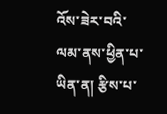འོས་ཟེར་བའི་ལམ་ནས་ཕྱིན་པ་ཡིན་ན། རྩིས་པ་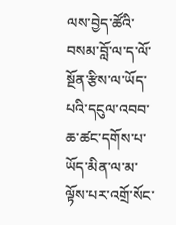ལས་བྱེད་ཚོའི་བསམ་བློ་ལ་ད་ལོ་སྔོན་རྩིས་ལ་ཡོད་པའི་དངུལ་འབབ་ཆ་ཚང་དགོས་པ་ཡོད་མིན་ལ་མ་ལྟོས་པར་འགྲོ་སོང་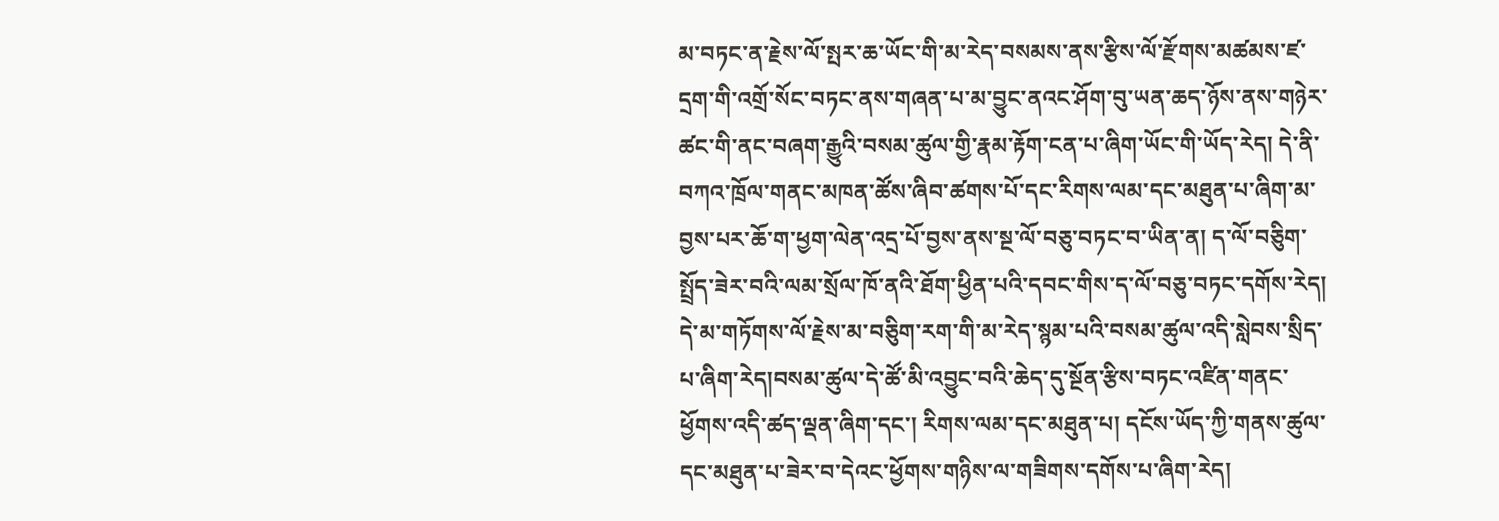མ་བཏང་ན་རྗེས་ལོ་སྤར་ཆ་ཡོང་གི་མ་རེད་བསམས་ནས་རྩིས་ལོ་རྫོགས་མཚམས་ཛ་དྲག་གི་འགྲོ་སོང་བཏང་ནས་གཞན་པ་མ་བྱུང་ནའང་ཤོག་བུ་ཡན་ཆད་ཉོས་ནས་གཉེར་ཚང་གི་ནང་བཞག་རྒྱུའི་བསམ་ཚུལ་གྱི་རྣམ་རྟོག་ངན་པ་ཞིག་ཡོང་གི་ཡོད་རེད། དེ་ནི་བཀའ་ཁྲོལ་གནང་མཁན་ཚོས་ཞིབ་ཚགས་པོ་དང་རིགས་ལམ་དང་མཐུན་པ་ཞིག་མ་བྱས་པར་ཆོ་ག་ཕྱག་ལེན་འདྲ་པོ་བྱས་ནས་སྔ་ལོ་བཅུ་བཏང་བ་ཡིན་ན། ད་ལོ་བཅིུག་སྤྲོད་ཟེར་བའི་ལམ་སྲོལ་ཁོ་ནའི་ཐོག་ཕྱིན་པའི་དབང་གིས་ད་ལོ་བཅུ་བཏང་དགོས་རེད། དེ་མ་གཏོགས་ལོ་རྗེས་མ་བཅིུག་རག་གི་མ་རེད་སྙམ་པའི་བསམ་ཚུལ་འདི་སླེབས་སྲིད་པ་ཞིག་རེད།བསམ་ཚུལ་དེ་ཚོ་མི་འབྱུང་བའི་ཆེད་དུ་སྔོན་རྩིས་བཏང་འཛིན་གནང་ཕྱོགས་འདི་ཚད་ལྡན་ཞིག་དང་། རིགས་ལམ་དང་མཐུན་པ། དངོས་ཡོད་ཀྱི་གནས་ཚུལ་དང་མཐུན་པ་ཟེར་བ་དེའང་ཕྱོགས་གཉིས་ལ་གཟིགས་དགོས་པ་ཞིག་རེད།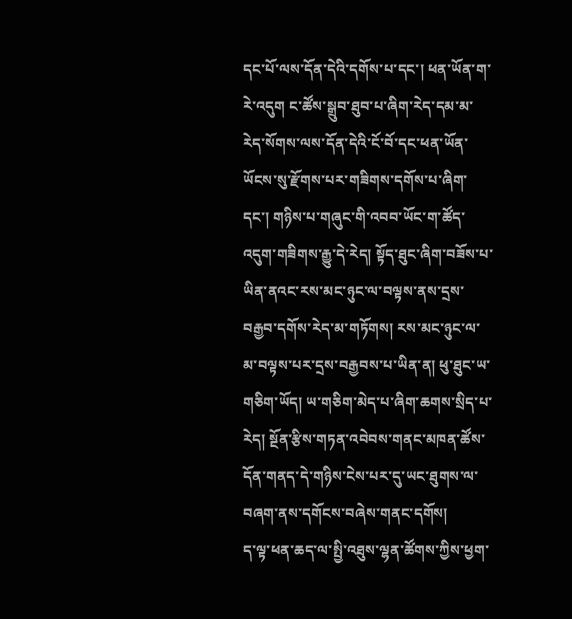དང་པོ་ལས་དོན་དེའི་དགོས་པ་དང་། ཕན་ཡོན་ག་རེ་འདུག ང་ཚོས་སྒྲུབ་ཐུབ་པ་ཞིག་རེད་དམ་མ་རེད་སོགས་ལས་དོན་དེའི་ངོ་བོ་དང་ཕན་ཡོན་ཡོངས་སུ་རྫོགས་པར་གཟིགས་དགོས་པ་ཞིག་དང་། གཉིས་པ་གཞུང་གི་འབབ་ཡོང་ག་ཚོད་འདུག་གཟིགས་རྒྱུ་དེ་རེད། སྟོད་ཐུང་ཞིག་བཟོས་པ་ཡིན་ནའང་རས་མང་ཉུང་ལ་བལྟས་ནས་དྲས་བརྒྱབ་དགོས་རེད་མ་གཏོགས། རས་མང་ཉུང་ལ་མ་བལྟས་པར་དྲས་བརྒྱབས་པ་ཡིན་ན། ཕུ་ཐུང་ཡ་གཅིག་ཡོད། ཡ་གཅིག་མེད་པ་ཞིག་ཆགས་སྲིད་པ་རེད། སྔོན་རྩིས་གཏན་འབེབས་གནང་མཁན་ཚོས་དོན་གནད་དེ་གཉིས་ངེས་པར་དུ་ཡང་ཐུགས་ལ་བཞག་ནས་དགོངས་བཞེས་གནང་དགོས།
ད་ལྟ་ཕན་ཆད་ལ་སྤྱི་འཐུས་ལྷན་ཚོགས་ཀྱིས་ཕྱག་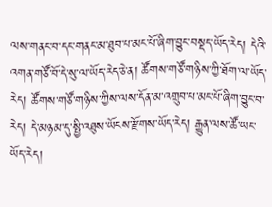ལས་གནང་བ་དང་གནང་མ་ཐུབ་པ་མང་པོ་ཞིག་བྱུང་བསྡད་ཡོད་རེད། དེའི་འགན་གཙོ་བོ་དེ་སུ་ལ་ཡོད་རེད་ཅེ་ན། ཚོགས་གཙོ་གཉིས་ཀྱི་ཐོག་ལ་ཡོད་རེད། ཚོགས་གཙོ་གཉིས་ཀྱིས་ལས་དོན་མ་འགྲུབ་པ་མང་པོ་ཞིག་བྱུང་བ་རེད། དེ་མཉམ་དུ་སྤྱི་འཐུས་ཡོངས་རྫོགས་ཡོད་རེད། རྒྱུན་ལས་ཚོ་ཡང་ཡོད་རེད།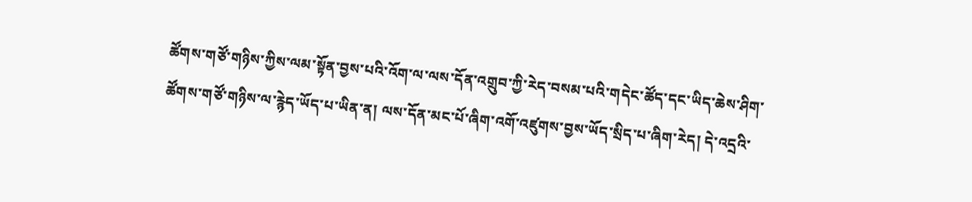ཚོགས་གཙོ་གཉིས་ཀྱིས་ལམ་སྟོན་བྱས་པའི་འོག་ལ་ལས་དོན་འགྲུབ་ཀྱི་རེད་བསམ་པའི་གདེང་ཚོད་དང་ཡིད་ཆེས་ཤིག་ཚོགས་གཙོ་གཉིས་ལ་རྙེད་ཡོད་པ་ཡིན་ན། ལས་དོན་མང་པོ་ཞིག་འགོ་འཛུགས་བྱས་ཡོད་སྲིད་པ་ཞིག་རེད། དེ་འདྲའི་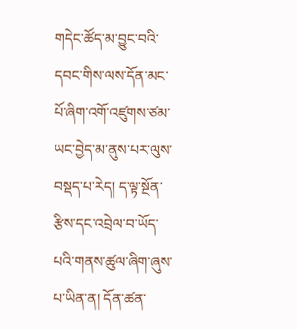གདེང་ཚོད་མ་བྱུང་བའི་དབང་གིས་ལས་དོན་མང་པོ་ཞིག་འགོ་འཛུགས་ཙམ་ཡང་བྱེད་མ་ནུས་པར་ལུས་བསྡད་པ་རེད། ད་ལྟ་སྔོན་རྩིས་དང་འབྲེལ་བ་ཡོད་པའི་གནས་ཚུལ་ཞིག་ཞུས་པ་ཡིན་ན། དོན་ཚན་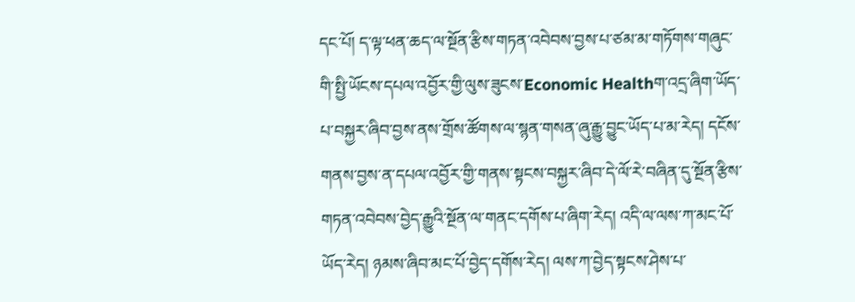དང་པོ། ད་ལྟ་ཕན་ཆད་ལ་སྔོན་རྩིས་གཏན་འབེབས་བྱས་པ་ཙམ་མ་གཏོགས་གཞུང་གི་སྤྱི་ཡོངས་དཔལ་འབྱོར་གྱི་ལུས་ཟུངས་Economic Healthག་འདྲ་ཞིག་ཡོད་པ་བསྐྱར་ཞིབ་བྱས་ནས་གྲོས་ཚོགས་ལ་སྙན་གསན་ཞུ་རྒྱུ་བྱུང་ཡོད་པ་མ་རེད། དངོས་གནས་བྱས་ན་དཔལ་འབྱོར་གྱི་གནས་སྟངས་བསྐྱར་ཞིབ་དེ་ལོ་རེ་བཞིན་དུ་སྔོན་རྩིས་གཏན་འབེབས་བྱེད་རྒྱུའི་སྔོན་ལ་གནང་དགོས་པ་ཞིག་རེད། འདི་ལ་ལས་ཀ་མང་པོ་ཡོད་རེད། ཉམས་ཞིབ་མང་པོ་བྱེད་དགོས་རེད། ལས་ཀ་བྱེད་སྟངས་ཤེས་པ་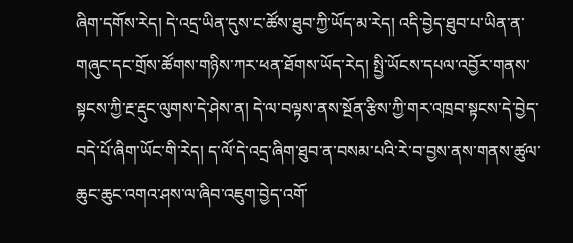ཞིག་དགོས་རེད། དེ་འདྲ་ཡིན་དུས་ང་ཚོས་ཐུབ་ཀྱི་ཡོད་མ་རེད། འདི་བྱེད་ཐུབ་པ་ཡིན་ན་གཞུང་དང་གྲོས་ཚོགས་གཉིས་ཀར་ཕན་ཐོགས་ཡོད་རེད། སྤྱི་ཡོངས་དཔལ་འབྱོར་གནས་སྟངས་ཀྱི་རྔ་རྡུང་ལུགས་དེ་ཤེས་ན། དེ་ལ་བལྟས་ནས་སྔོན་རྩིས་ཀྱི་གར་འཁྲབ་སྟངས་དེ་བྱེད་བདེ་པོ་ཞིག་ཡོང་གི་རེད། ད་ལོ་དེ་འདྲ་ཞིག་ཐུབ་ན་བསམ་པའི་རེ་བ་བྱས་ནས་གནས་ཚུལ་ཆུང་ཆུང་འགའ་ཤས་ལ་ཞིབ་འཇུག་བྱེད་འགོ་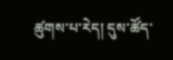ཚུགས་པ་རེད། དུས་ཚོད་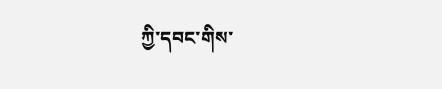ཀྱི་དབང་གིས་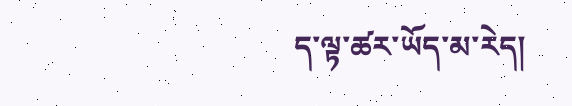ད་ལྟ་ཚར་ཡོད་མ་རེད།